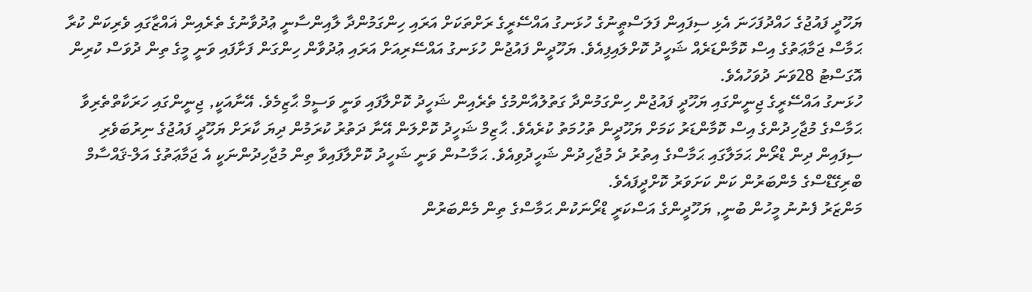ޔަހޫދީ ފައުޖުގެ ހައްދުފަހަނަ އެޅި ސިފައިން ފަލަސްޠީނުގެ ހުޅަނގު އައްސޭރީގެ ރަށްތަކަށް އަރައި ހިންގަމުންދާ ލާއިންސާނީ ޢުދުވާނުގެ ތެރެއިން ޣައްޒާގައި ވެރިކަން ކުރާ ޙަމާސް ޖަމާޢަތުގެ އިސް ކޮމާންޑަރެއް ޝަހީދު ކޮށްލައިފިއެވެ. ޔަހޫދީން ފައުޖުން ހުޅަނގު އައްސޭރިއަށް އަރައި ޢުދުވާން ހިންގަން ފަށާފައި ވަނީ މީގެ ތިން ދުވަސް ކުރިން އޮގަސްޓު 28ވަނަ ދުވަހުއެވެ.
ހުޅަނގު އައްސޭރީގެ ޖިނީންގައި ޔަހޫދީ ފައުޖުން ހިންގަމުންދާ ގަތުލުއާންމުގެ ތެރެއިން ޝަހީދު ކޮށްލާފައި ވަނީ ވަސީމް ޙާޒިމެވެ. އޭނާއަކީ, ޖިނީންގައި ހަރަކާތްތެރިވާ ޙަމާސްގެ މުޖާހިދުންގެ އިސް ކޮމާންޑަރު ކަމަށް ޔަހޫދީން ތުހުމަތު ކުރެއެވެ. ޙާޒިމް ޝަހީދު ކޮށްލަން އޭނާ ދަތުރު ކުރަމުން ދިޔަ ކާރަށް ޔަހޫދީ ފައުޖުގެ ނިރުބަވެރި ސިފައިން ދިން ޑްރޯން ޙަމަލާގައި ޙަމާސްގެ އިތުރު ދެ މުޖާހިދުން ޝަހީދުވިއެވެ. ޙަމާސުން ވަނީ ޝަހީދު ކޮށްލާފައިވާ ތިން މުޖާހިދުންނަކީ އެ ޖަމާޢަތުގެ އަލް-ޤައްސާމް ބްރިގޭޑްސްގެ މެންބަރުން ކަން ކަށަވަރު ކޮށްދީފައެވެ.
މަންޒަރު ފެނުނު މީހުން ބުނީ, ޔަހޫދީންގެ އަސްކަރީ ޑްރޯނަކުން ޙަމާސްގެ ތިން މެންބަރުން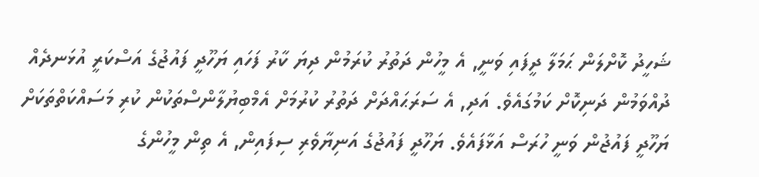ޝަހީދު ކޮށްލަން ޙަމަލާ ދީފައި ވަނީ, އެ މީހުން ދަތުރު ކުރަމުން ދިޔަ ކާރު ފަހައި ޔަހޫދީ ފައުޖުގެ އަސްކަރީ އުޅަނދެއް ދުއްވަމުން ދަނިކޮށް ކަމުގައެވެ. އަދި, އެ ސަރަޙައްދަށް ދަތުރު ކުރުމަށް އެމްބިޔުލާންސްތަކުން ކުރި މަސައްކަތްތަކަށް ޔަހޫދީ ފައުޖުން ވަނީ ހުރަސް އަޅާފައެވެ. ޔަހޫދީ ފައުޖުގެ އަނިޔާވެރި ސިފައިން, އެ ތިން މީހުންގެ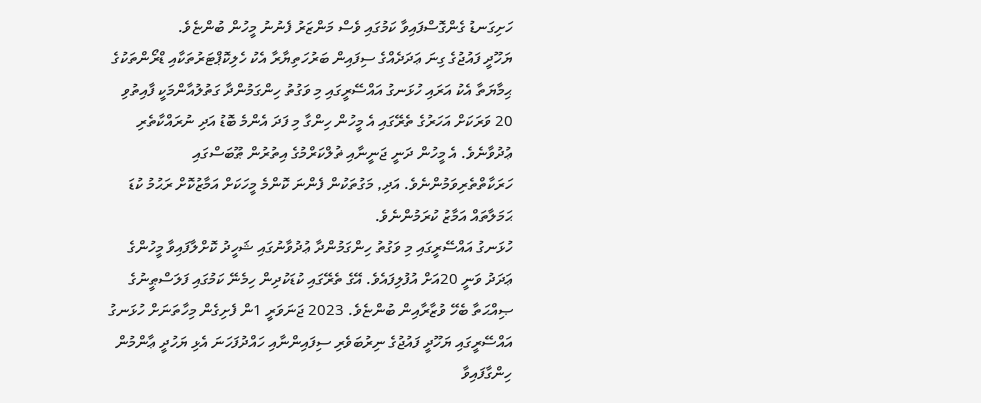ހަށިގަނޑު ގެންގޮސްފައިވާ ކަމުގައި ވެސް މަންޒަރު ފެނުނު މީހުން ބުންޏެވެ.
ޔަހޫދީ ފައުޖުގެ ގިނަ ޢަދަދެއްގެ ސިފައިން ބަރުހަތިޔާރާ އެކު ހެލިކޮޕްޓަރުތަކާއި ޑްރޯންތަކުގެ ޙިމާޔަތާ އެކު އަރައި ހުޅަނގު އައްސޭރީގައި މި ވަގުތު ހިންގަމުންދާ ގަތުލުއާންމަކީ ފާއިތުވި 20 ވަރަކަށް އަހަރުގެ ތެރޭގައި އެ މީހުން ހިންގާ މި ފަދަ އެންމެ ބޮޑު އަދި ނުރައްކާތެރި ޢުދުވާނެވެ. އެ މީހުން ދަނީ ޖަނީނާއި ޡުލްކަރްމުގެ އިތުރުން ޠޫބަސްގައި ހަރަކާތްތެރިވަމުންނެވެ. އަދި, މަގުތަކުން ފެންނަ ކޮންމެ މީހަކަށް އަމާޒުކޮށް ރަޙުމު ކުޑަ ޙަމަލާތައް އަމާޒު ކުރަމުންނެވެ.
ހުޅަނގު އައްސޭރީގައި މި ވަގުތު ހިންގަމުންދާ ޢުދުވާނުގައި ޝަހީދު ކޮށްލާފައިވާ މީހުންގެ ޢަދަދު ވަނީ 20އަށް އުފުލިފައެވެ. އޭގެ ތެރޭގައި ކުޑަކުދިން ހިމެނޭ ކަމުގައި ފަލަސްޠީނުގެ ޞިއްޙަތާ ބެހޭ ވުޒާރާއިން ބުންޏެވެ. 2023 ޖަނަވަރީ 1ން ފެށިގެން މިހާތަނަށް ހުޅަނގު އައްސޭރީގައި ޔަހޫދީ ފައުޖުގެ ނިރުބަވެރި ސިފައިންނާއި ހައްދުފަހަނަ އެޅި ޔަހުދީ ޢާންމުން ހިންގާފައިވާ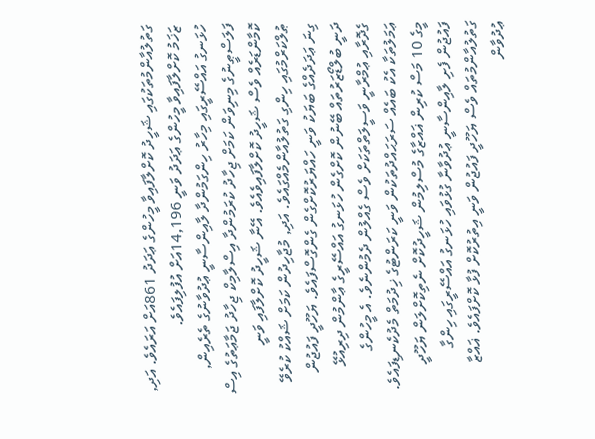ގަތުލުއާންމުތަކުގައި ޝަހީދު ކޮށްލާފައިވާ މީހުންގެ ޢަދަދު 861އަށް އަރައެވެ. އަދި, ޒަޚަމު ކޮށްލާފައިވާ މީހުންގެ ޢަދަދު ވަނީ 14,196އަށް އުފުލިފައެވެ.
ހުޅަނގު އައްސޭރީގައި މިހާރު ހިންގަމުންދާ ލާއިންސާނީ ޢުދުވާނުގެ ތެރެއިން, ފަލަސްޠީނުގެ މިނިވަން ކަމަށް ޖިހާދު ކުރަމުންދާ އިސްލާމިކް ޖިހާދު ޖަމާޢަތުގެ އިސް ކޮމާންޑަރެއް ވެސް ޝަހީދު ކޮށްލާފައިވެއެވެ. އޭނާ ޝަހީދު ކޮށްލާފައި ވަނީ ޠުލްކަރްމުގައި ހިންގި ގަތުލުއާންމެއްގައެވެ. އަދި, މުޖާހިދުން ކަމަށް ޝައްކު ކުރެވޭ ގިނަ ޢަދަދެއްގެ ބަޔަކު ވަނީ ހައްޔަރުކޮށްގެން ގެންގޮސްފައެވެ. ޔަހޫދީ ފައުޖުން ދަނީ ބުލްޑޯޒަރުތައް ބޭނުން ކޮށްގެން ހުޅަނގު އައްސޭރީގެ ޢާންމުން ދިރިއުޅޭ ގެދޮރާއި ޢުމްރާނީ ވަސީލަތްތަކަށް ވެސް ގެއްލުން ދެމުންނެވެ. އެ މީހުންގެ ޢަމަލުތަކާ އެކު ބައެއް ސަރަޙައްދުތަކުން ވަނީ ކަރަންޓުގެ ޚިދުމަތް މެދުކެނޑިފައެވެ.
މީގެ 10 މަސް ކުރިން ޣައްޒާގެ މުސްލިމުން ޝަހީދުކޮށް ނެތިކޮށްލަން ޔަހޫދީ ފައުޖުން ފެށި ލާއިންސާނީ ޢުދުވާނާ ގުޅުވައި ހުޅަނގު އައްސޭރީގައި ހިންގާ ގަތުލުއާންމުތައް ވެސް ޔަހޫދީ ފައުޖުން ވަނީ އިތުރުކޮށް ފުޅާ ކޮށްފައެވެ. ޣައްޒާ ޢުދުވާން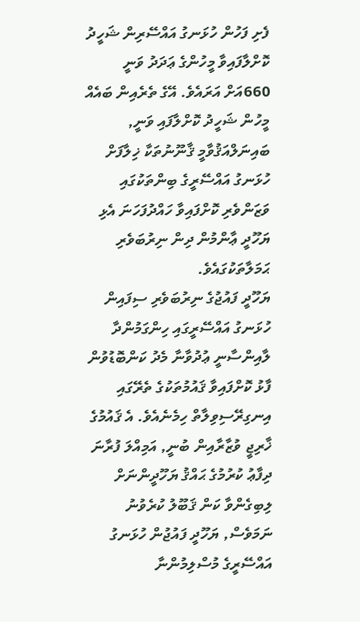ފެށި ފަހުން ހުޅަނގު އައްސޭރިން ޝަހީދު ކޮށްލާފައިވާ މީހުންގެ ޢަދަދު ވަނީ 660އަށް އަރައެވެ. އޭގެ ތެރެއިން ބައެއް މީހުން ޝަހީދު ކޮށްލާފައި ވަނީ, ބައިނަލްއަޤުވާމީ ޤާނޫނުތަކާ ޚިލާފަށް ހުޅަނގު އައްސޭރީގެ ބިންތަކުގައި ވަޒަންވެރި ކޮށްފައިވާ ހައްދުފަހަނަ އެޅި ޔަހޫދީ ޢާންމުން ދިން ނިރުބަވެރި ޙަމަލާތަކުގައެވެ.
ޔަހޫދީ ފައުޖުގެ ނިރުބަވެރި ސިފައިން ހުޅަނގު އައްސޭރީގައި ހިންގަމުންދާ ލާއިންސާނީ ޢުދުވާނާ މެދު ކަންބޮޑުވުން ފާޅު ކޮށްފައިވާ ޤައުމުތަކުގެ ތެރޭގައި އިނގިރޭސިވިލާތް ހިމެނެއެވެ. އެ ޤައުމުގެ ޚާރިޖީ ވުޒާރާއިން ބުނީ, އަމިއްލަ ފުރާނަ ދިފާޢު ކުރުމުގެ ޙައްޤު ޔަހޫދީންނަށް ލިބިގެންވާ ކަން ޤަބޫލު ކުރެވުނު ނަމަވެސް, ޔަހޫދީ ފައުޖުން ހުޅަނގު އައްސޭރީގެ މުސްލިމުންނާ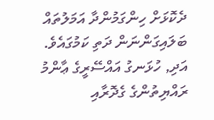ދެކޮޅަށް ހިންގަމުންދާ އަމަލުތައް ބަލައިގަންނަން ދަތި ކަމުގައެވެ. އަދި, ހުޅަނގު އައްސޭރީގެ ޢާންމު ރައްޔިތުންގެ ގެދޮރާއި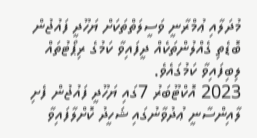މުދަލާއި ޢުމްރާނީ ވަސީލަތްތަކަށް ޔަހޫދީ ފައުޖުން ބޮޑެތި ގެއްލުންތަކެއް ދީފައިވާ ކަމުގެ ރިޕޯޓުތައް ލިބިފައިވާ ކަމުގައެވެ.
2023 އޮކްޓޫބަރު 7ގައި ޔަހޫދީ ފައުޖުން ފެށި ލާއިންސާނީ ޢުދުވާނުގައި ޝަހީދު ކޮށްލާފައިވާ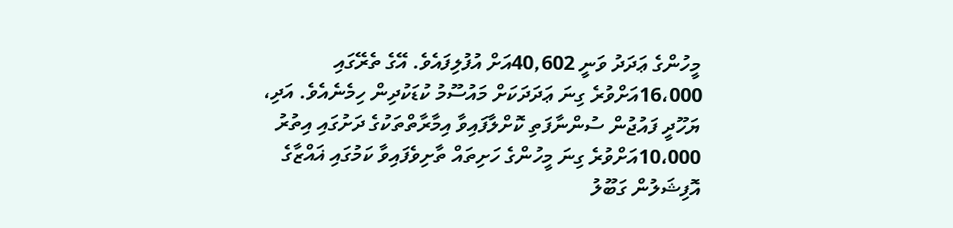މީހުންގެ ޢަދަދު ވަނީ 40,602އަށް އުފުލިފައެވެ. އޭގެ ތެރޭގައި 16،000އަށްވުރެ ގިނަ ޢަދަދަކަށް މައުސޫމު ކުޑަކުދިން ހިމެނެއެވެ. އަދި، ޔަހޫދީ ފައުޖުން ސުންނާފަތި ކޮށްލާފައިވާ އިމާރާތްތަކުގެ ދަށުގައި އިތުރު 10،000އަށްވުރެ ގިނަ މީހުންގެ ހަށިތައް ތާށިވެފައިވާ ކަމުގައި ޣައްޒާގެ އޮފިޝަލުން ގަބޫލު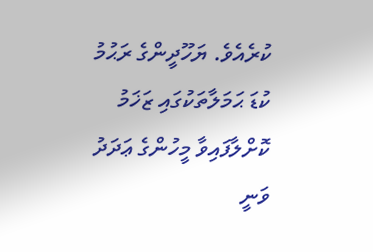ކުރެއެވެ. ޔަހޫދީންގެ ރަޙުމު ކުޑަ ޙަމަލާތަކުގައި ޒަޚަމު ކޮށްލާފައިވާ މީހުންގެ ޢަދަދު ވަނީ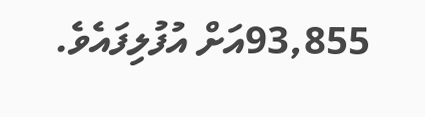93,855އަށް އުފުލިފައެވެ.